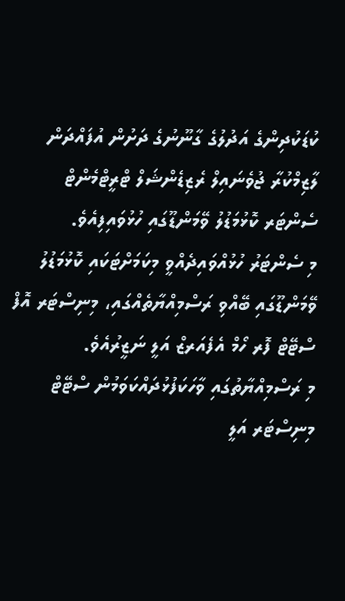ކުޑަކުދިންގެ އަދުލުގެ ގާނޫނުގެ ދަށުން އުފައްދަން ލާޒިމްކުރާ ޖުވެނައިލް ރެޒިޑެންޝަލް ޓްރީޓްމެންޓް ސެންޓަރ ކޮޅުމަޑުލު ވޭމަންޑޫގައި ހުޅުވައިފިއެވެ.
މި ސެންޓަރު ހުޅުއްވައިދެއްވީ މިކަމަށްޓަކައި ކޮޅުމަޑުލު ވޭމަންޑޫގައި ބޭއްވި ރަސްމިއްޔާތެއްގައި، މިނިސްޓަރ އޮފް ސްޓޭޓް ފޮރ ހޯމް އެފެއަރޒް އަލީ ނަޒީރުއެވެ.
މި ރަސްމިއްޔާތުގައި ވާހަކަފުޅުދައްކަވަމުން ސްޓޭޓް މިނިސްޓަރ އަލީ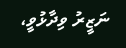ނަޒީރު ވިދާޅުވީ،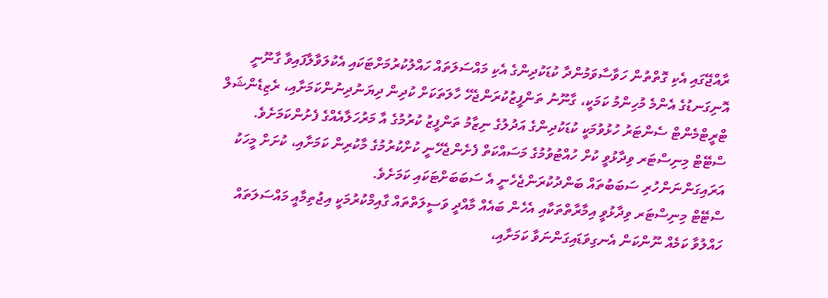ރާއްޖޭގައި އެކި ގޮތްތުން ހަވާސާވަމުންދާ ކުޑަކުދިންގެ އެކި މައްސަލަތައް ހައްލުކުރުމަށްޓަކައި އެކުލަވާލާފައިވާ ގާނޫނީ އޮނިގަނޑުގެ އެންމެ މުހިންމު ކަމަކީ، ގާނޫނު ތަންފީޒުކުރަންޖެހޭ ހާލަތަކަށް ކުދިން ދިޔަނުދިނުންކަމަށާއި، ރެޒިޑެންޝަލް ޓްރީޓްމެންޓް ސެންޓަރު ހުޅުވުމަކީ ކުޑަކުދިންގެ އަދުލުގެ ނިޒާމު ތަންފީޒު ކުރުމުގެ އާ މަރުހަލާއެއްގެ ފެށުންކަމަށެވެ.
ސްޓޭޓް މިނިސްޓަރ ވިދާޅުވީ ކުށް ހުއްޓުވުމުގެ މަސައްކަތް ފެށެންޖެހޭނީ ކުށްކުރުމުގެ މާކުރިން ކަމަށާއި، ކުށަށް މީހަކު އަރައިގަންނަންހުރި ސަބަބުތައް ބަންދުކުރަންޖެހެނީ އެ ސަބަބަށްޓަކައި ކަމަށެވެ.
ސްޓޭޓް މިނިސްޓަރ ވިދާޅުވީ އިމާރާތްތަކާއި އެހެން ބައެއް މާއްދީ ވަސީލަތްތައް ގާއިމްކުރުމަކީ އިޖުތިމާއީ މައްސަލަތައް ހައްލުވާ ކަމެއް ނޫންކަން އެނގިވަޑައިގަންނަވާ ކަމަށާއި،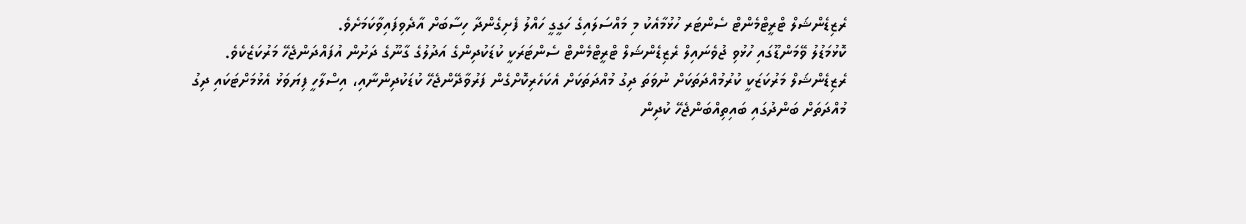ރެޒިޑެންޝަލް ޓްރީޓްމެންޓް ސެންޓަރ ހުޅުމާއެކު މި މައްސަލައިގެ ހަގީގީ ހައްލު ފެށިގެންދާ ހިސާބަށް އާދެވިފައިވާކަމަށެވެ.
ކޮޅުމަޑުލު ވޭމަންޑޫގައި ހުޅުވި ޖުވެނައިލް ރެޒިޑެންޝަލް ޓްރީޓްމެންޓް ސެންޓަރަކީ ކުޑަކުދިންގެ އަދުލުގެ ގާނޫގެ ދަށުން އުފައްދަންޖެހޭ މަރުކަޒެކެވެ.
ރެޒިޑެންޝަލް މަރުކަޒަކީ ކުރުމުއްދަތަކަށް ނުވަތަ ދިގު މުއްދަތަކަށް އެކަހެރިކޮށްގެން ފަރުވާދޭންޖެހޭ ކުޑަކުދިންނާއި، އިސްލާހީ ފިޔަވަޅު އެޅުމަށްޓަކައި ދިގު މުއްދަތަށް ބަންދުގައި ބައިތިއްބަންޖެހޭ ކުދިން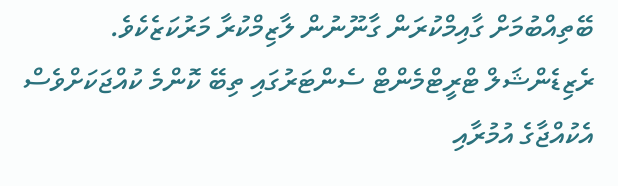ބޭތިއްބުމަށް ގާއިމްކުރަން ގާނޫނުން ލާޒިމްކުރާ މަރުކަޒެކެވެ.
ރެޒިޑެންޝަލް ޓްރީޓްމެންޓް ސެންޓަރުގައި ތިބޭ ކޮންމެ ކުއްޖަކަށްވެސް އެކުއްޖާގެ އުމުރާއި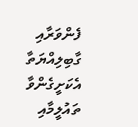ފެންވަރާއި ގާބިލިއްޔަތާ އެކަށީގެންވާ ތައުލީމާއި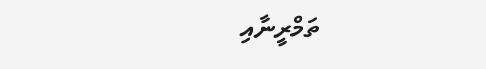ތަމްރީނާއި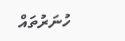ހުނަރުތައް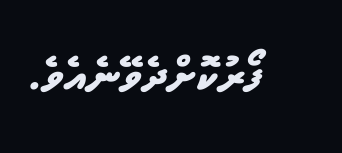ފޯރުކޮށްދެވޭނެއެވެ.